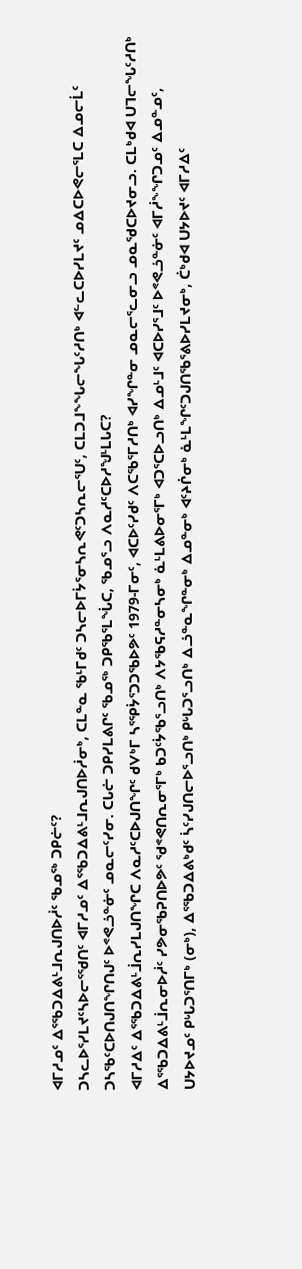ᐊᒥᓱᓄᑦ ᐃᕐᖃᑐᐃᕕᒻᒧᕆᒍᑎᐅᓲᑦ ᖃᓄᖅ ᑐᑭᓖᑦ?
ᑐᓴᓚᐅᕐᓯᒪᔪᑦᓴᐅᓕᕐᖁᑎᑦ ᐊᒥᓱᓄᑦ ᐃᕐᖃᑐᐃᕕᒻᒧᕆᒍᑎᐅᓲᓂᒃ, ᑕᒪᓐᓇ ᖃᒻᒥᑯᑦ ᑐᓴᓕᐅᒥᔮᕐᓂᓴᕆᕙᑦᑐᓴᕆᓕᕐᑌᑦ, ᑕᒪᑐᒧᖕᖓᓕᖓᑦᓱᑎᒃ ᐊᓪᓚᑕᐅᓯᒪᔪᑦ ᓄᐃᑕᐅᕙᓕᕐᒪᑕ ᐃᓄᓕᒫᑦ ᑐᓴᖃᑦᑕᐅᑎᒍᑎᖏᑎᒍᑦ ᐅᕝᕙᓘᓐᓃᑦ ᓄᓇᓕᑦᓯᓂ. ᑕᒐᓖ ᑐᑭᓯᒪᕕᒋᑦ ᖃᓄᖅ ᑐᑭᖃᕐᒪᖔᑕ, ᖃᓄᕐᓗ ᐱᓇᓱᑦᑕᐅᓱᖑᒻᒪᒐᑕ?
ᐊᒥᓱᐃᑦ ᐃᕐᖃᑐᐃᕕᒻᒨᕆᓯᒪᒍᑎᖏᑕ ᐱᓇᓱᑦᑕᐅᒍᑎᖏᑦ ᑯᐯᒃᒥ ᓴᕐᕿᔮᕐᑐᑐᖃᐅᕗᑦ 1979-ᒥᓂᑦ, ᐊᑕᐅᑦᓯᑯᑦ ᐱᑕᖃᕐᒥᓱᑎᒃ ᐊᓯᖏᓐᓂ ᓄᓇᓕᕐᓚᓂᓗ ᓄᓇᖁᑕᐅᔪᓂᓗ. ᑕᒪᒃᑯᐊ ᑌᒣᓕᖓᑦᓱᑎᒃ ᐃᕐᖃᑐᐃᕕᒻᒨᕆᓂᐅᓲᑦ ᓯᕗᓂᖃᕈᑎᐅᕗᑦ ᖁᕝᕙᑎᕆᓂᕐᒥᒃ ᑲᑐᑦᔮᖃᕐᓗᑎᒃ ᐱᔭᖃᕋᓱᓐᓂᓴᓂᒃ ᓈᒻᒪᕕᐅᓂᕐᒥᒃ ᐊᑐᕐᑕᐅᓗᑎᒃ ᐃᓄᒻᒧᑦ ᐊᑕᐅᓯᕐᒧᑦ ᐅᕝᕙᓘᓐᓃᑦ ᐊᒥᓲᖕᖏᑐᓄᑦ ᐃᓄᓐᓄᑦ, ᑌᔭᐅᔪᓄᑦ ᑭᒡᒐᑐᕐᑎᒥᒃ (ᓂᒃ), ᐃᕐᖃᑐᐃᕕᒃᑯᑦ ᓵᑦᓯᒍᑎᓕᐅᕐᓗᑎᒃ ᑭᒡᒐᑐᕐᓗᑎᒃ ᐃᓘᓐᓇᖏᓐᓂᒃ ᐃᓄᓐᓂᒃ ᐊᑦᔨᒌᓂᒃ ᓈᒻᒪᖏᑦᑐᒍᑎᖃᕐᕕᐅᓯᒪᔪᓂᒃ, ᑖᒃᑯᐊ ᑌᔭᐅᔪᑦ ᐊᒥᓱᐃᑦ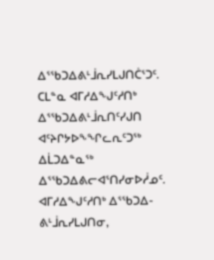ᐃᕐᖃᑐᐃᕕᒻᒨᕆᓯᒪᒍᑎᑖᕐᑐᑦ.
ᑕᒪᓐᓇ ᐊᒥᓱᐃᖑᑦᓱᑎᒃ ᐃᕐᖃᑐᐃᕕᒻᒨᕆᑎᑦᓯᒍᑎ ᐊᑦᔨᒋᔭᐅᖕᖏᓚᕆᑦᑐᖅ ᐃᒫᑐᐃᓐᓇᖅ ᐃᕐᖃᑐᐃᕕᓕᐊᕐᑎᓯᓂᐅᓲᓄᑦ. ᐊᒥᓱᐃᖑᑦᓱᑎᒃ ᐃᕐᖃᑐᐃ-ᕕᒻᒨᕆᓯᒪᒍᑎᓂ,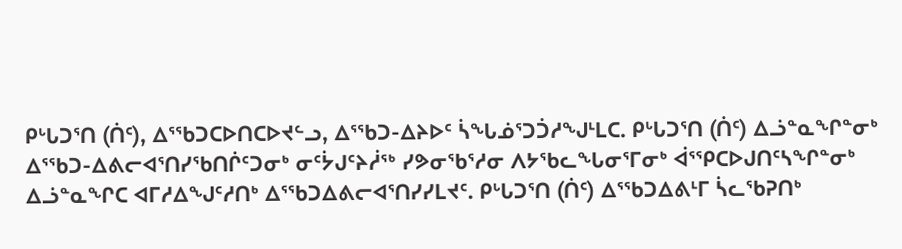ᑭᒡᒐᑐᕐᑎ (ᑏᑦ), ᐃᕐᖃᑐᑕᐅᑎᑕᐅᔪᓪᓗ, ᐃᕐᖃᑐ-ᐃᔨᐅᑦ ᓵᖓᓅᕐᑐᑑᓱᖑᒻᒪᑕ. ᑭᒡᒐᑐᕐᑎ (ᑏᑦ) ᐃᓘᓐᓇᖏᓐᓂᒃ ᐃᕐᖃᑐ-ᐃᕕᓕᐊᕐᑎᓯᖃᑎᒌᑦᑐᓂᒃ ᓂᑦᔮᒍᑦᔨᓲᖅ ᓯᕗᓂᖃᕐᓱᓂ ᐱᔭᖃᓚᖓᓂᕐᒥᓂᒃ ᐋᕐᕿᑕᐅᒍᑎᑦᓴᖏᓐᓂᒃ ᐃᓘᓐᓇᖏᑕ ᐊᒥᓱᐃᖑᑦᓱᑎᒃ ᐃᕐᖃᑐᐃᕕᓕᐊᕐᑎᓯᓯᒪᔪᑦ. ᑭᒡᒐᑐᕐᑎ (ᑏᑦ) ᐃᕐᖃᑐᐃᕕᒻᒥ ᓵᓚᖃᕈᑎᒃ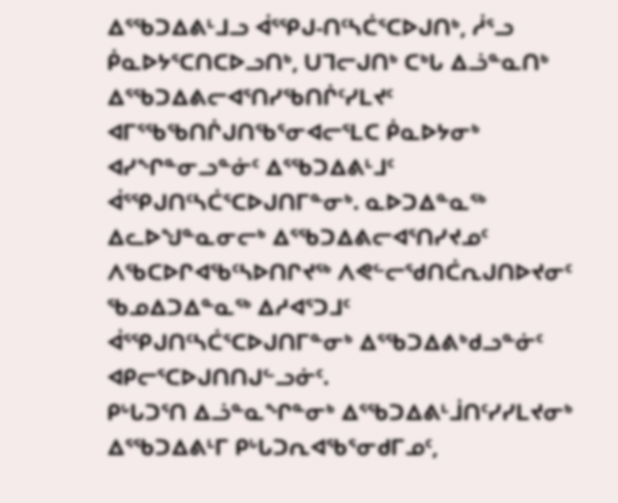ᐃᕐᖃᑐᐃᕕᒻᒧᓗ ᐋᕐᕿᒍ-ᑎᑦᓴᑖᕐᑕᐅᒍᑎᒃ, ᓲᕐᓗ ᑮᓇᐅᔭᕐᑕᑎᑕᐅᓗᑎᒃ, ᑌᒣᓕᒍᑎᒃ ᑕᒃᒐ ᐃᓘᓐᓇᑎᒃ ᐃᕐᖃᑐᐃᕕᓕᐊᕐᑎᓯᖃᑎᒌᑦᓯᒪᔪᑦ ᐊᒥᕐᖃᖃᑎᒌᒍᑎᖃᕐᓂᐊᓕᕐᒪᑕ ᑮᓇᐅᔭᓂᒃ ᐊᓯᖏᓐᓂᓗᓐᓃᑦ ᐃᕐᖃᑐᐃᕕᒻᒧᑦ ᐋᕐᕿᒍᑎᑦᓴᑖᕐᑕᐅᒍᑎᒥᓐᓂᒃ. ᓇᐅᑐᐃᓐᓇᖅ ᐃᓚᐅᖑᓐᓇᓂᓕᒃ ᐃᕐᖃᑐᐃᕕᓕᐊᕐᑎᓯᔪᓄᑦ ᐱᖃᑕᐅᒋᐊᖃᑦᓴᐅᑎᒋᔪᖅ ᐱᕙᓪᓕᖁᑎᑖᕆᒍᑎᐅᔪᓂᑦ ᖃᓄᐃᑐᐃᓐᓇᖅ ᐃᓱᐊᕐᑐᒧᑦ ᐋᕐᕿᒍᑎᑦᓴᑖᕐᑕᐅᒍᑎᒥᓐᓂᒃ ᐃᕐᖃᑐᐃᕕᒃᑯᓗᓐᓃᑦ ᐊᑭᓕᕐᑕᐅᒍᑎᑎᒍᓪᓗᓃᑦ.
ᑭᒡᒐᑐᕐᑎ ᐃᓘᓐᓇᖏᓐᓂᒃ ᐃᕐᖃᑐᐃᕕᒻᒨᑎᑦᓯᓯᒪᔪᓂᒃ ᐃᕐᖃᑐᐃᕕᒻᒥ ᑭᒡᒐᑐᕆᐊᖃᕐᓂᑯᒥᓄᑦ,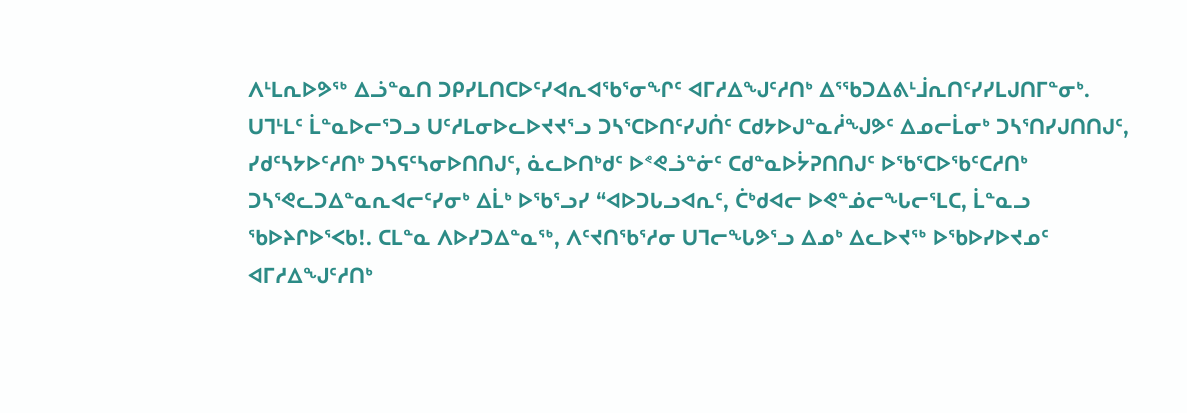ᐱᒻᒪᕆᐅᕗᖅ ᐃᓘᓐᓇᑎ ᑐᑭᓯᒪᑎᑕᐅᑦᓯᐊᕆᐊᖃᕐᓂᖏᑦ ᐊᒥᓱᐃᖑᑦᓱᑎᒃ ᐃᕐᖃᑐᐃᕕᒻᒨᕆᑎᑦᓯᓯᒪᒍᑎᒥᓐᓂᒃ. ᑌᒣᒻᒪᑦ ᒫᓐᓇᐅᓕᕐᑐᓗ ᑌᑦᓱᒪᓂᐅᓚᐅᔪᔪᕐᓗ ᑐᓴᕐᑕᐅᑎᑦᓯᒍᑏᑦ ᑕᑯᔭᐅᒍᓐᓇᓲᖑᕗᑦ ᐃᓄᓕᒫᓂᒃ ᑐᓴᕐᑎᓯᒍᑎᑎᒍᑦ, ᓯᑯᑦᓴᔭᐅᑦᓱᑎᒃ ᑐᓴᕋᑦᓴᓂᐅᑎᑎᒍᑦ, ᓈᓚᐅᑎᒃᑯᑦ ᐅᕝᕙᓘᓐᓃᑦ ᑕᑯᓐᓇᐅᔮᕈᑎᑎᒍᑦ ᐅᖃᕐᑕᐅᖃᑦᑕᓱᑎᒃ ᑐᓴᕐᕙᓚᑐᐃᓐᓇᕆᐊᓕᑦᓯᓂᒃ ᐃᒫᒃ ᐅᖃᕐᓗᓯ “ᐊᐅᑐᒐᓗᐊᕆᑦ, ᑖᒃᑯᐊᓕ ᐅᕙᓐᓅᓕᖓᓕᕐᒪᑕ, ᒫᓐᓇᓗ ᖃᐅᔨᒋᐅᕐᐸᑲ!. ᑕᒪᓐᓇ ᐱᐅᓯᑐᐃᓐᓇᖅ, ᐱᑦᔪᑎᖃᕐᓱᓂ ᑌᒣᓕᖓᕗᕐᓗ ᐃᓄᒃ ᐃᓚᐅᔪᖅ ᐅᖃᐅᓯᐅᔪᓄᑦ ᐊᒥᓱᐃᖑᑦᓱᑎᒃ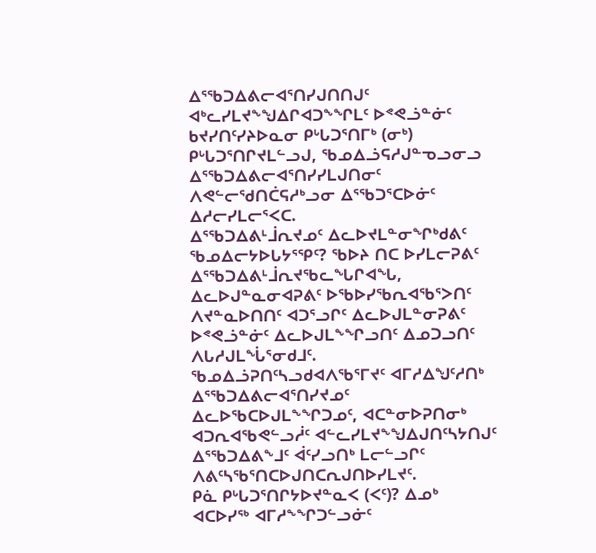ᐃᕐᖃᑐᐃᕕᓕᐊᕐᑎᓯᒍᑎᑎᒍᑦ ᐊᒃᓚᓯᒪᔪᖕᖑᐃᒋᐊᑐᖕᖏᒪᑦ ᐅᕝᕙᓘᓐᓃᑦ ᑲᔪᓯᑎᑦᓯᔨᐅᓇᓂ ᑭᒡᒐᑐᕐᑎᒥᒃ (ᓂᒃ) ᑭᒡᒐᑐᕐᑎᒋᔪᒪᓪᓗᒍ, ᖃᓄᐃᓘᕋᓱᒍᓐᓀᓗᓂᓗ ᐃᕐᖃᑐᐃᕕᓕᐊᕐᑎᓯᓯᒪᒍᑎᓂᑦ ᐱᕙᓪᓕᖁᑎᑖᕋᓱᒃᓗᓂ ᐃᕐᖃᑐᕐᑕᐅᓃᑦ ᐃᓱᓕᓯᒪᓕᕐᐸᑕ.
ᐃᕐᖃᑐᐃᕕᒻᒨᕆᔪᓄᑦ ᐃᓚᐅᔪᒪᓐᓂᖏᒃᑯᕕᑦ ᖃᓄᐃᓕᔭᐅᒐᔭᕐᕿᑦ? ᖃᐅᔨ ᑎᑕ ᐅᓯᒪᓕᕈᕕᑦ ᐃᕐᖃᑐᐃᕕᒻᒨᕆᔪᖃᓚᖓᒋᐊᖓ, ᐃᓚᐅᒍᓐᓇᓂᐊᕈᕕᑦ ᐅᖃᐅᓯᖃᕆᐊᖃᕐᐳᑎᑦ ᐱᔪᓐᓇᐅᑎᑎᑦ ᐊᑐᕐᓗᒋᑦ ᐃᓚᐅᒍᒪᓐᓂᕈᕕᑦ ᐅᕝᕙᓘᓐᓃᑦ ᐃᓚᐅᒍᒪᖕᖏᓗᑎᑦ ᐃᓄᑐᓗᑎᑦ ᐱᒐᓱᒍᒪᖔᕐᓂᑯᒧᑦ. ᖃᓄᐃᓘᕈᑎᑦᓴᓗᑯᐊᐱᖃᕐᒥᔪᑦ ᐊᒥᓱᐃᖑᑦᓱᑎᒃ ᐃᕐᖃᑐᐃᕕᓕᐊᕐᑎᓯᔪᓄᑦ ᐃᓚᐅᖃᑕᐅᒍᒪᖕᖏᑐᓄᑦ, ᐊᑕᓐᓂᐅᕈᑎᓂᒃ ᐊᑐᕆᐊᖃᕙᓪᓗᓲᑦ ᐊᓪᓚᓯᒪᔪᖕᖑᐃᒍᑎᑦᓴᔭᑎᒍᑦ ᐃᕐᖃᑐᐃᕕᖕᒧᑦ ᐋᑦᓯᓗᑎᒃ ᒪᓕᓪᓗᒋᑦ ᐱᕕᑦᓴᖃᕐᑎᑕᐅᒍᑎᑕᕆᒍᑎᐅᓯᒪᔪᑦ.
ᑭᓈ ᑭᒡᒐᑐᕐᑎᒋᔭᐅᔪᓐᓇᐸ (ᐸᑦ)? ᐃᓄᒃ ᐊᑕᐅᓯᖅ ᐊᒥᓱᖕᖏᑐᓪᓗᓃᑦ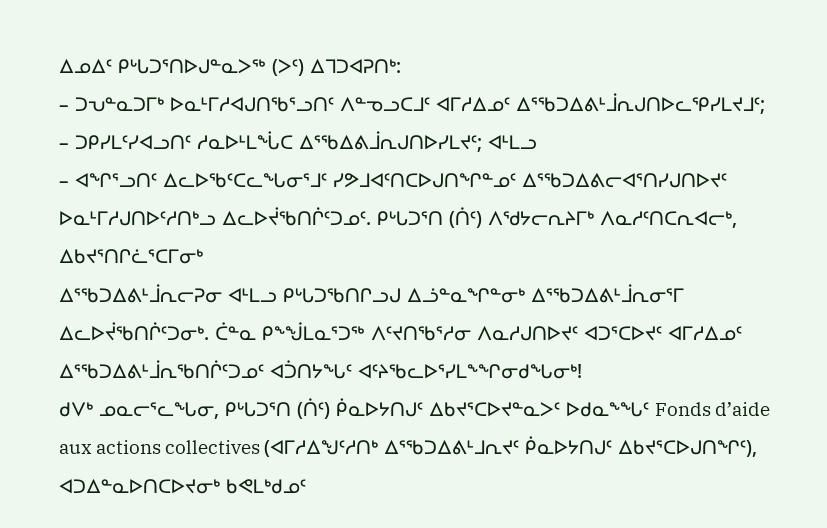ᐃᓄᐃᑦ ᑭᒡᒐᑐᕐᑎᐅᒍᓐᓇᐳᖅ (ᐳᑦ) ᐃᒣᑐᐊᕈᑎᒃ:
– ᑐᕃᓐᓇᑐᒥᒃ ᐅᓇᒻᒥᓱᐊᒍᑎᖃᕐᓗᑎᑦ ᐱᓐᓀᓗᑕᒧᑦ ᐊᒥᓱᐃᓄᑦ ᐃᕐᖃᑐᐃᕕᒻᒨᕆᒍᑎᐅᓚᕿᓯᒪᔪᒧᑦ;
– ᑐᑭᓯᒪᑦᓯᐊᓗᑎᑦ ᓱᓇᐅᒻᒪᖔᑕ ᐃᕐᖃᐃᕕᒨᕆᒍᑎᐅᓯᒪᔪᑦ; ᐊᒻᒪᓗ
– ᐊᖏᕐᓗᑎᑦ ᐃᓚᐅᖃᑦᑕᓚᖓᓂᕐᒧᑦ ᓯᕗᒧᐊᑦᑎᑕᐅᒍᑎᖏᓐᓄᑦ ᐃᕐᖃᑐᐃᕕᓕᐊᕐᑎᓯᒍᑎᐅᔪᑦ ᐅᓇᒻᒥᓱᒍᑎᐅᑦᓱᑎᒃᓗ ᐃᓚᐅᔫᖃᑎᒌᑦᑐᓄᑦ. ᑭᒡᒐᑐᕐᑎ (ᑏᑦ) ᐱᖁᔭᓕᕆᔨᒥᒃ ᐱᓇᓱᑦᑎᑕᕆᐊᓕᒃ, ᐃᑲᔪᕐᑎᒋᓛᕐᑕᒥᓂᒃ
ᐃᕐᖃᑐᐃᕕᒻᒨᕆᓕᕈᓂ ᐊᒻᒪᓗ ᑭᒡᒐᑐᖃᑎᒋᓗᒍ ᐃᓘᓐᓇᖏᓐᓂᒃ ᐃᕐᖃᑐᐃᕕᒻᒨᕆᓂᕐᒥ ᐃᓚᐅᔫᖃᑎᒌᑦᑐᓂᒃ. ᑖᓐᓇ ᑭᖕᖒᒪᓇᕐᑐᖅ ᐱᑦᔪᑎᖃᕐᓱᓂ ᐱᓇᓱᒍᑎᐅᔪᑦ ᐊᑐᕐᑕᐅᔪᑦ ᐊᒥᓱᐃᓄᑦ ᐃᕐᖃᑐᐃᕕᒻᒨᕆᖃᑎᒌᑦᑐᓄᑦ ᐊᑑᑎᔭᖓᑦ ᐊᑦᔨᖃᓚᐅᕐᓯᒪᖕᖏᓂᑯᖓᓂᒃ!
ᑯᐯᒃ ᓄᓇᓕᕐᓚᖓᓂ, ᑭᒡᒐᑐᕐᑎ (ᑏᑦ) ᑮᓇᐅᔭᑎᒍᑦ ᐃᑲᔪᕐᑕᐅᔪᓐᓇᐳᑦ ᐅᑯᓇᖕᖓᑦ Fonds d’aide aux actions collectives (ᐊᒥᓱᐃᖑᑦᓱᑎᒃ ᐃᕐᖃᑐᐃᕕᒻᒧᕆᔪᑦ ᑮᓇᐅᔭᑎᒍᑦ ᐃᑲᔪᕐᑕᐅᒍᑎᖏᑦ), ᐊᑐᐃᓐᓇᐅᑎᑕᐅᔪᓂᒃ ᑲᕙᒪᒃᑯᓄᑦ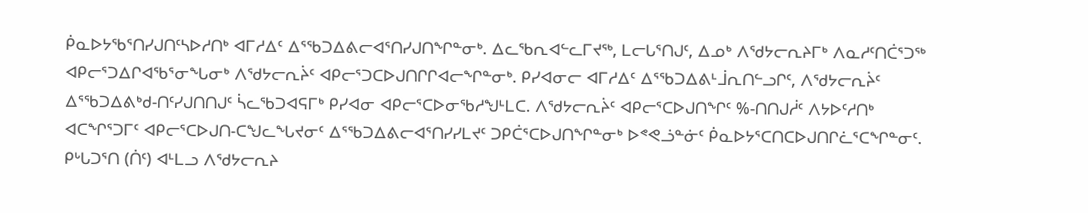ᑮᓇᐅᔭᖃᕐᑎᓯᒍᑎᑦᓴᐅᓱᑎᒃ ᐊᒥᓱᐃᑦ ᐃᕐᖃᑐᐃᕕᓕᐊᕐᑎᓯᒍᑎᖏᓐᓂᒃ. ᐃᓚᖃᕆᐊᓪᓚᒥᔪᖅ, ᒪᓕᒐᕐᑎᒍᑦ, ᐃᓄᒃ ᐱᖁᔭᓕᕆᔨᒥᒃ ᐱᓇᓱᑦᑎᑖᕐᑐᖅ ᐊᑭᓕᕐᑐᐃᒋᐊᖃᕐᓂᖓᓂᒃ ᐱᖁᔭᓕᕆᔩᑦ ᐊᑭᓕᕐᑐᑕᐅᒍᑎᒋᒋᐊᓕᖏᓐᓂᒃ. ᑭᓯᐊᓂᓕ ᐊᒥᓱᐃᑦ ᐃᕐᖃᑐᐃᕕᒻᒨᕆᑎᓪᓗᒋᑦ, ᐱᖁᔭᓕᕆᔩᑦ ᐃᕐᖃᑐᐃᕕᒃᑯ-ᑎᑦᓯᒍᑎᑎᒍᑦ ᓵᓚᖃᑐᐊᕋᒥᒃ ᑭᓯᐊᓂ ᐊᑭᓕᕐᑕᐅᓂᖃᓱᖑᒻᒪᑕ. ᐱᖁᔭᓕᕆᔩᑦ ᐊᑭᓕᕐᑕᐅᒍᑎᖏᑦ %-ᑎᑎᒍᓲᑦ ᐱᔭᐅᑦᓱᑎᒃ ᐊᑕᖏᕐᑐᒥᑦ ᐊᑭᓕᕐᑕᐅᒍᑎ-ᑕᖑᓚᖓᔪᓂᑦ ᐃᕐᖃᑐᐃᕕᓕᐊᕐᑎᓯᓯᒪᔪᑦ ᑐᑭᑖᕐᑕᐅᒍᑎᖏᓐᓂᒃ ᐅᕝᕙᓘᓐᓃᑦ ᑮᓇᐅᔭᕐᑕᑎᑕᐅᒍᑎᒋᓛᕐᑕᖏᓐᓂᑦ. ᑭᒡᒐᑐᕐᑎ (ᑏᑦ) ᐊᒻᒪᓗ ᐱᖁᔭᓕᕆᔨ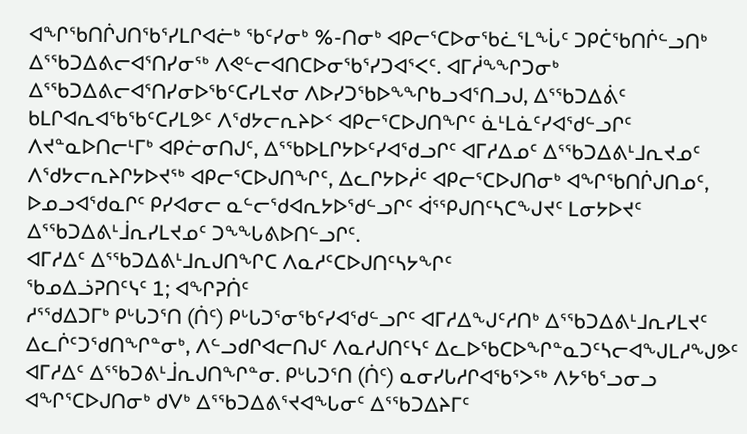ᐊᖏᖃᑎᒌᒍᑎᖃᕐᓯᒪᒋᐊᓖᒃ ᖃᑦᓯᓂᒃ %-ᑎᓂᒃ ᐊᑭᓕᕐᑕᐅᓂᖃᓛᕐᒪᖔᑦ ᑐᑭᑖᖃᑎᒌᓪᓗᑎᒃ ᐃᕐᖃᑐᐃᕕᓕᐊᕐᑎᓯᓂᖅ ᐱᕙᓪᓕᐊᑎᑕᐅᓂᖃᕐᓯᑐᐊᕐᐸᑦ. ᐊᒥᓲᖕᖏᑐᓂᒃ ᐃᕐᖃᑐᐃᕕᓕᐊᕐᑎᓯᓂᐅᖃᑦᑕᓯᒪᔪᓂ ᐱᐅᓯᑐᖃᐅᖕᖏᑲᓗᐊᕐᑎᓗᒍ, ᐃᕐᖃᑐᐃᕖᑦ ᑲᒪᒋᐊᕆᐊᖃᖃᑦᑕᓯᒪᕗᑦ ᐱᖁᔭᓕᕆᔨᐅᑉ ᐊᑭᓕᕐᑕᐅᒍᑎᖏᑦ ᓈᒻᒪᓈᑦᓯᐊᖁᓪᓗᒋᑦ ᐱᔪᓐᓇᐅᑎᓕᒻᒥᒃ ᐊᑭᓖᓂᑎᒍᑦ, ᐃᕐᖃᐅᒪᒋᔭᐅᑦᓯᐊᖁᓗᒋᑦ ᐊᒥᓱᐃᓄᑦ ᐃᕐᖃᑐᐃᕕᒻᒧᕆᔪᓄᑦ ᐱᖁᔭᓕᕆᔨᒋᔭᐅᔪᖅ ᐊᑭᓕᕐᑕᐅᒍᑎᖏᑦ, ᐃᓚᒋᔭᐅᓲᑦ ᐊᑭᓕᕐᑕᐅᒍᑎᓂᒃ ᐊᖏᖃᑎᒌᒍᑎᓄᑦ, ᐅᓄᓗᐊᖁᓇᒋᑦ ᑭᓯᐊᓂᓕ ᓇᓪᓕᖁᐊᕆᔭᐅᖁᓪᓗᒋᑦ ᐋᕐᕿᒍᑎᑦᓴᑕᖑᔪᑦ ᒪᓂᔭᐅᔪᑦ ᐃᕐᖃᑐᐃᕕᒻᒨᕆᓯᒪᔪᓄᑦ ᑐᖕᖓᕕᐅᑎᓪᓗᒋᑦ.
ᐊᒥᓱᐃᑦ ᐃᕐᖃᑐᐃᕕᒻᒧᕆᒍᑎᖏᑕ ᐱᓇᓱᑦᑕᐅᒍᑎᑦᓴᔭᖏᑦ
ᖃᓄᐃᓘᕈᑎᑦᓭᑦ 1; ᐊᖏᕈᑏᑦ
ᓱᕐᖁᐃᑐᒥᒃ ᑭᒡᒐᑐᕐᑎ (ᑏᑦ) ᑭᒡᒐᑐᕐᓂᖃᑦᓯᐊᖁᓪᓗᒋᑦ ᐊᒥᓱᐃᖑᑦᓱᑎᒃ ᐃᕐᖃᑐᐃᕕᒻᒧᕆᓯᒪᔪᑦ ᐃᓚᒌᑦᑐᖁᑎᖏᓐᓂᒃ, ᐱᓪᓗᑯᒋᐊᓕᑎᒍᑦ ᐱᓇᓱᒍᑎᑦᓭᑦ ᐃᓚᐅᖃᑕᐅᖏᓐᓇᑐᑦᓴᓕᐊᖑᒪᓱᖑᕗᑦ ᐊᒥᓱᐃᑦ ᐃᕐᖃᑐᕕᒻᒨᕆᒍᑎᖏᓐᓂ. ᑭᒡᒐᑐᕐᑎ (ᑏᑦ) ᓇᓂᓯᒐᓱᒋᐊᖃᕐᐳᖅ ᐱᔭᖃᕐᓗᓂᓗ ᐊᖏᕐᑕᐅᒍᑎᓂᒃ ᑯᐯᒃ ᐃᕐᖃᑐᐃᕕᕐᔪᐊᖓᓂᑦ ᐃᕐᖃᑐᐃᔨᒥᑦ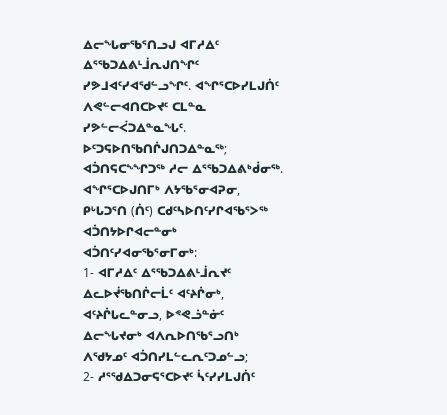ᐃᓕᖓᓂᖃᕐᑎᓗᒍ ᐊᒥᓱᐃᑦ ᐃᕐᖃᑐᐃᕕᒻᒨᕆᒍᑎᖏᑦ ᓯᕗᒧᐊᑦᓯᐊᖁᓪᓗᖏᑦ. ᐊᖏᕐᑕᐅᓯᒪᒍᑏᑦ ᐱᕙᓪᓕᐊᑎᑕᐅᔪᑦ ᑕᒪᓐᓇ ᓯᕗᓪᓕᐹᑐᐃᓐᓇᖓᑦ. ᐅᑦᑐᕋᐅᑎᖃᑎᒌᒍᑎᑐᐃᓐᓇᖅ; ᐊᑑᑎᕋᑕᖕᖏᑐᖅ ᓱᓕ ᐃᕐᖃᑐᐃᕕᒃᑰᓂᖅ. ᐊᖏᕐᑕᐅᒍᑎᒥᒃ ᐱᔭᖃᕐᓂᐊᕈᓂ, ᑭᒡᒐᑐᕐᑎ (ᑏᑦ) ᑕᑯᑦᓴᐅᑎᑦᓯᒋᐊᖃᕐᐳᖅ ᐊᑑᑎᔭᐅᒋᐊᓕᓐᓂᒃ ᐊᑑᑎᑦᓯᐊᓂᖃᕐᓂᒥᓂᒃ:
1- ᐊᒥᓱᐃᑦ ᐃᕐᖃᑐᐃᕕᒻᒨᕆᔪᑦ ᐃᓚᐅᔫᖃᑎᒌᓕᒫᑦ ᐊᑦᔨᒌᓂᒃ, ᐊᑦᔨᒌᒐᓚᓐᓂᓗ, ᐅᕝᕙᓘᓐᓃᑦ ᐃᓕᖓᔪᓂᒃ ᐊᐱᕆᐅᑎᖃᕐᓗᑎᒃ ᐱᖁᔭᓄᑦ ᐊᑑᑎᓯᒪᓪᓚᕆᑦᑐᓄᓪᓗ;
2- ᓱᕐᖁᐃᑐᓂᕋᕐᑕᐅᔪᑦ ᓵᑦᓯᓯᒪᒍᑏᑦ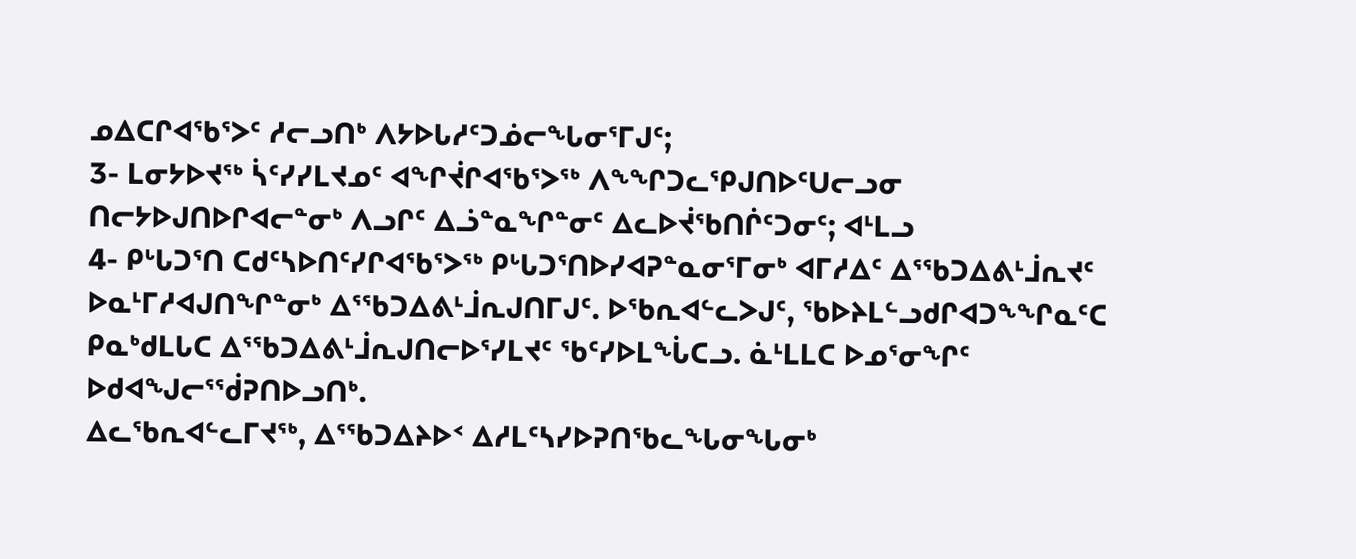ᓄᐃᑕᒋᐊᖃᕐᐳᑦ ᓱᓕᓗᑎᒃ ᐱᔭᐅᒐᓱᑦᑐᓅᓕᖓᓂᕐᒥᒍᑦ;
3- ᒪᓂᔭᐅᔪᖅ ᓵᑦᓯᓯᒪᔪᓄᑦ ᐊᖏᔫᒋᐊᖃᕐᐳᖅ ᐱᖕᖏᑐᓚᕿᒍᑎᐅᑦᑌᓕᓗᓂ ᑎᓕᔭᐅᒍᑎᐅᒋᐊᓕᓐᓂᒃ ᐱᓗᒋᑦ ᐃᓘᓐᓇᖏᓐᓂᑦ ᐃᓚᐅᔫᖃᑎᒌᑦᑐᓂᑦ; ᐊᒻᒪᓗ
4- ᑭᒡᒐᑐᕐᑎ ᑕᑯᑦᓴᐅᑎᑦᓯᒋᐊᖃᕐᐳᖅ ᑭᒡᒐᑐᕐᑎᐅᓯᐊᕈᓐᓇᓂᕐᒥᓂᒃ ᐊᒥᓱᐃᑦ ᐃᕐᖃᑐᐃᕕᒻᒨᕆᔪᑦ ᐅᓇᒻᒥᓱᐊᒍᑎᖏᓐᓂᒃ ᐃᕐᖃᑐᐃᕕᒻᒨᕆᒍᑎᒥᒍᑦ. ᐅᖃᕆᐊᓪᓚᐳᒍᑦ, ᖃᐅᔨᒪᓪᓗᑯᒋᐊᑐᖕᖏᓇᑦᑕ ᑭᓇᒃᑯᒪᒐᑕ ᐃᕐᖃᑐᐃᕕᒻᒨᕆᒍᑎᓕᐅᕐᓯᒪᔪᑦ ᖃᑦᓯᐅᒪᖔᑕᓗ. ᓈᒻᒪᒪᑕ ᐅᓄᕐᓂᖏᑦ ᐅᑯᐊᖑᓕᕐᖂᕈᑎᐅᓗᑎᒃ.
ᐃᓚᖃᕆᐊᓪᓚᒥᔪᖅ, ᐃᕐᖃᑐᐃᔨᐅᑉ ᐃᓱᒪᑦᓴᓯᐅᕈᑎᖃᓚᖓᓂᖓᓂᒃ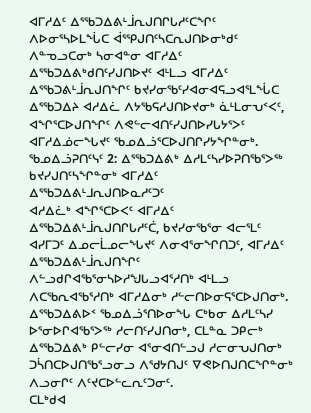ᐊᒥᓱᐃᑦ ᐃᕐᖃᑐᐃᕕᒻᒨᕆᒍᑎᒋᒐᓱᑦᑕᖏᑦ ᐱᐅᓂᕐᓴᐅᒪᖔᑕ ᐋᕐᕿᒍᑎᑦᓴᑕᕆᒍᑎᐅᓂᒃᑯᑦ ᐱᓐᓀᓗᑕᓂᒃ ᓴᓂᐊᓐᓂ ᐊᒥᓱᐃᑦ ᐃᕐᖃᑐᐃᕕᒃᑯᑎᑦᓯᒍᑎᐅᔪᑦ ᐊᒻᒪᓗ ᐊᒥᓱᐃᑦ ᐃᕐᖃᑐᕕᒻᒨᕆᒍᑎᖏᑦ ᑲᔪᓯᓂᖃᑦᓯᐊᓂᐊᕋᓗᐊᕐᒪᖔᑕ
ᐃᕐᖃᑐᐃᔨ ᐊᓱᐃᓛ ᐱᔭᖃᕋᓱᒍᑎᐅᔪᓂᒃ ᓈᒻᒪᓂᕃᑉᐸᑦ, ᐊᖏᕐᑕᐅᒍᑎᖏᑦ ᐱᕙᓪᓕᐊᑎᑦᓯᒍᑎᐅᓯᒐᔭᕐᐳᑦ ᐊᒥᓱᐃᓅᓕᖓᔪᑦ ᖃᓄᐃᓘᕐᑕᐅᒍᑎᒋᓯᔭᖏᓐᓂᒃ.
ᖃᓄᐃᓘᕈᑎᑦᓭᑦ 2: ᐃᕐᖃᑐᐃᕕᒃ ᐃᓱᒪᑦᓴᓯᐅᕈᑎᖃᕐᐳᖅ ᑲᔪᓯᒍᑎᑦᓴᖏᓐᓂᒃ ᐊᒥᓱᐃᑦ ᐃᕐᖃᑐᐃᕕᒻᒧᕆᒍᑎᐅᓇᓱᑦᑐᑦ
ᐊᓱᐃᓛᒃ ᐊᖏᕐᑕᐅᐸᑦ ᐊᒥᓱᐃᑦ ᐃᕐᖃᑐᐃᕕᒻᒨᕆᒍᑎᒋᒐᓱᑦᑖ, ᑲᔪᓯᓂᖃᕐᓂ ᐊᓕᕐᒪᑦ ᐊᓯᒥᑐᑦ ᐃᓄᓕᒫᓄᓕᖓᔪᑦ ᐱᓂᐊᕐᓂᖏᑎᑐᑦ, ᐊᒥᓱᐃᑦ ᐃᕐᖃᑐᐃᕕᒻᒨᕆᒍᑎᖏᑦ ᐱᓪᓗᑯᒋᐊᖃᕐᓂᓴᐅᓱᖑᒐᓗᐊᕐᓱᑎᒃ ᐊᒻᒪᓗ ᐱᑕᖃᕆᐊᖃᕐᓱᑎᒃ ᐊᒥᓱᐃᓂᒃ ᓱᓪᓕᑎᐅᓂᕋᕐᑕᐅᒍᑎᓂᒃ. ᐃᕐᖃᑐᐃᕕᐅᑉ ᖃᓄᐃᓘᕐᑎᐅᓂᖓ ᑕᒃᑲᓂ ᐃᓱᒪᑦᓴᓯ ᐅᕐᓂᐅᒋᐊᖃᕐᐳᖅ ᓱᓕᑎᑦᓯᒍᑎᓂᒃ, ᑕᒪᓐᓇ ᑐᑭᓕᒃ ᐃᕐᖃᑐᐃᕕᒃ ᑭᓪᓕᓯᓂ ᐊᕐᓂᐊᑎᓪᓗᒍ ᓱᓕᓂᕃᒍᑎᓂᒃ ᑐᓵᑎᑕᐅᒍᑎᖃᕐᓗᓂᓗ ᐱᖁᔭᑎᒍᑦ ᐁᕙᐅᑎᒍᑎᑕᖏᓐᓂᒃ ᐱᓗᓂᒋᑦ ᐱᑦᔪᑕᐅᓪᓚᕆᑦᑐᓂᑦ.
ᑕᒪᒃᑯᐊ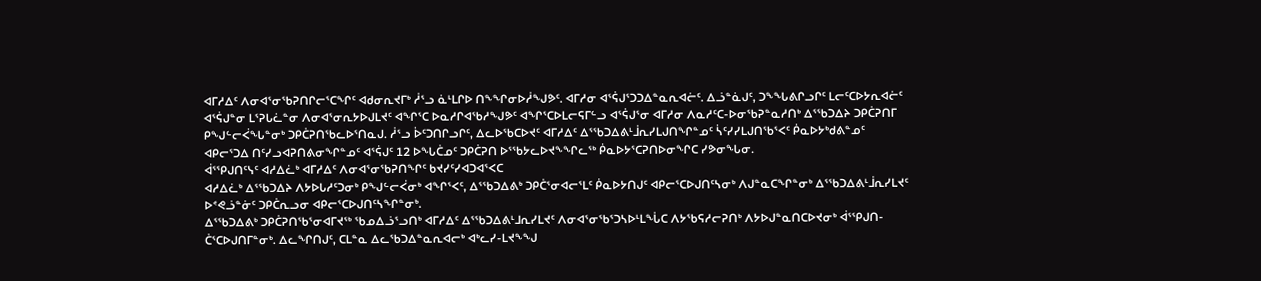ᐊᒥᓱᐃᑦ ᐱᓂᐊᕐᓂᖃᕈᑎᒋᓕᕐᑕᖏᑦ ᐊᑯᓂᕆᔪᒥᒃ ᓲᕐᓗ ᓈᒻᒪᒋᐅ ᑎᖕᖏᓂᐅᓲᖑᕗᑦ. ᐊᒥᓱᓂ ᐊᕐᕌᒍᕐᑐᑐᐃᓐᓇᕆᐊᓖᑦ. ᐃᓘᓐᓈᒍᑦ, ᑐᖕᖓᕕᒋᓗᒋᑦ ᒪᓕᑦᑕᐅᔭᕆᐊᓖᑦ ᐊᕐᕌᒍᓐᓂ ᒪᕐᕈᒐᓛᓐᓂ ᐱᓂᐊᕐᓂᕆᔭᐅᒍᒪᔪᑦ ᐊᖏᕐᑕ ᐅᓇᓱᒋᐊᖃᓱᖑᕗᑦ ᐊᖏᕐᑕᐅᒪᓕᕋᒥᓪᓗ ᐊᕐᕌᒍᕐᓂ ᐊᒥᓱᓂ ᐱᓇᓱᑦᑕ-ᐅᓂᖃᕈᓐᓇᓱᑎᒃ ᐃᕐᖃᑐᐃᔨ ᑐᑭᑖᕈᑎᒥ ᑭᖑᓪᓕᐹᖓᓐᓂᒃ ᑐᑭᑖᕈᑎᖃᓚᐅᕐᑎᓇᒍ. ᓲᕐᓗ ᐆᑦᑐᑎᒋᓗᒋᑦ, ᐃᓚᐅᖃᑕᐅᔪᑦ ᐊᒥᓱᐃᑦ ᐃᕐᖃᑐᐃᕕᒻᒨᕆᓯᒪᒍᑎᖏᓐᓄᑦ ᓵᑦᓯᓯᒪᒍᑎᖃᕐᐸᑦ ᑮᓇᐅᔭᒃᑯᕕᓐᓄᑦ ᐊᑭᓕᕐᑐᐃ ᑎᑦᓯᓗᐊᕈᑎᕕᓂᖏᓐᓄᑦ ᐊᕐᕌᒍᑦ 12 ᐅᖓᑖᓄᑦ ᑐᑭᑖᕈᑎ ᐅᕐᖃᔭᓚᐅᔪᖕᖏᓚᖅ ᑮᓇᐅᔭᕐᑕᕈᑎᐅᓂᖏᑕ ᓯᕗᓂᖓᓂ.
ᐋᕐᕿᒍᑎᑦᓭᑦ ᐊᓱᐃᓛᒃ ᐊᒥᓱᐃᑦ ᐱᓂᐊᕐᓂᖃᕈᑎᖏᑦ ᑲᔪᓯᑦᓯᐊᑐᐊᕐᐸᑕ
ᐊᓱᐃᓛᒃ ᐃᕐᖃᑐᐃᔨ ᐱᔭᐅᒐᓱᑦᑐᓂᒃ ᑭᖑᓪᓕᐹᓂᒃ ᐊᖏᕐᐸᑦ, ᐃᕐᖃᑐᐃᕕᒃ ᑐᑭᑖᕐᓂᐊᓕᕐᒪᑦ ᑮᓇᐅᔭᑎᒍᑦ ᐊᑭᓕᕐᑕᐅᒍᑎᑦᓴᓂᒃ ᐱᒍᓐᓇᑕᖏᓐᓂᒃ ᐃᕐᖃᑐᐃᕕᒻᒨᕆᓯᒪᔪᑦ ᐅᕝᕙᓘᓐᓃᑦ ᑐᑭᑖᕆᓗᓂ ᐊᑭᓕᕐᑕᐅᒍᑎᑦᓴᖏᓐᓂᒃ.
ᐃᕐᖃᑐᐃᕕᒃ ᑐᑭᑖᕈᑎᖃᕐᓂᐊᒥᔪᖅ ᖃᓄᐃᓘᕐᓗᑎᒃ ᐊᒥᓱᐃᑦ ᐃᕐᖃᑐᐃᕕᒻᒧᕆᓯᒪᔪᑦ ᐱᓂᐊᕐᓂᖃᕐᑐᓴᐅᒻᒪᖔᑕ ᐱᔭᖃᕋᓱᓕᕈᑎᒃ ᐱᔭᐅᒍᓐᓇᑎᑕᐅᔪᓂᒃ ᐋᕐᕿᒍᑎ-ᑖᕐᑕᐅᒍᑎᒥᓐᓂᒃ. ᐃᓚᖏᑎᒍᑦ, ᑕᒪᓐᓇ ᐃᓚᖃᑐᐃᓐᓇᕆᐊᓕᒃ ᐊᒃᓚᓯ-ᒪᔪᖕᖑ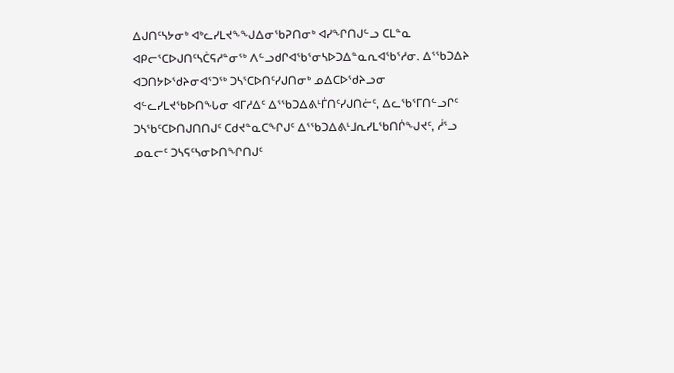ᐃᒍᑎᑦᓴᔭᓂᒃ ᐊᒃᓚᓯᒪᔪᖕᖑᐃᓂᖃᕈᑎᓂᒃ ᐊᓯᖏᑎᒍᓪᓗ ᑕᒪᓐᓇ ᐊᑭᓕᕐᑕᐅᒍᑎᑦᓴᑖᕋᓱᓐᓂᖅ ᐱᓪᓗᑯᒋᐊᖃᕐᓂᓴᐅᑐᐃᓐᓇᕆᐊᖃᕐᓱᓂ. ᐃᕐᖃᑐᐃᔨ ᐊᑐᑎᔭᐅᖁᔨᓂᐊᕐᑐᖅ ᑐᓴᕐᑕᐅᑎᑦᓯᒍᑎᓂᒃ ᓄᐃᑕᐅᖁᔨᓗᓂ ᐊᓪᓚᓯᒪᔪᖃᐅᑎᖓᓂ ᐊᒥᓱᐃᑦ ᐃᕐᖃᑐᐃᕕᒻᒦᑎᑦᓯᒍᑎᓖᑦ, ᐃᓚᖃᕐᒥᑎᓪᓗᒋᑦ ᑐᓴᖃᑦᑕᐅᑎᒍᑎᑎᒍᑦ ᑕᑯᔪᓐᓇᑕᖏᒍᑦ ᐃᕐᖃᑐᐃᕕᒻᒧᕆᓯᒪᖃᑎᒌᖑᔪᑦ, ᓲᕐᓗ ᓄᓇᓕᑦ ᑐᓴᕋᑦᓴᓂᐅᑎᖏᑎᒍᑦ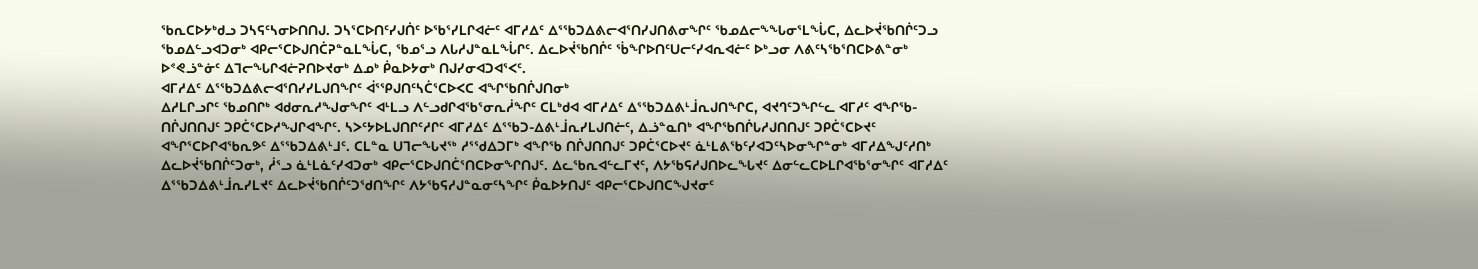ᖃᕆᑕᐅᔭᒃᑯᓗ ᑐᓴᕋᑦᓴᓂᐅᑎᑎᒍ. ᑐᓴᕐᑕᐅᑎᑦᓯᒍᑏᑦ ᐅᖃᕐᓯᒪᒋᐊᓖᑦ ᐊᒥᓱᐃᑦ ᐃᕐᖃᑐᐃᕕᓕᐊᕐᑎᓯᒍᑎᕕᓂᖏᑦ ᖃᓄᐃᓕᖕᖓᓂᕐᒪᖔᑕ, ᐃᓚᐅᔫᖃᑎᒌᑦᑐᓗ ᖃᓄᐃᓪᓗᐊᑐᓂᒃ ᐊᑭᓕᕐᑕᐅᒍᑎᑖᕈᓐᓇᒪᖔᑕ, ᖃᓄᕐᓗ ᐱᒐᓱᒍᓐᓇᒪᖔᒋᑦ. ᐃᓚᐅᔫᖃᑎᒌᑦ ᖄᖏᐅᑎᑦᑌᓕᑦᓯᐊᕆᐊᓖᑦ ᐅᒃᓗᓂ ᐱᕕᑦᓴᖃᕐᑎᑕᐅᕕᓐᓂᒃ ᐅᕝᕙᓘᓐᓃᑦ ᐃᒣᓕᖓᒋᐊᓖᕈᑎᐅᔪᓂᒃ ᐃᓄᒃ ᑮᓇᐅᔭᓂᒃ ᑎᒍᓯᓂᐊᑐᐊᕐᐸᑦ.
ᐊᒥᓱᐃᑦ ᐃᕐᖃᑐᐃᕕᓕᐊᕐᑎᓯᓯᒪᒍᑎᖏᑦ ᐋᕐᕿᒍᑎᑦᓴᑖᕐᑕᐅᐸᑕ ᐊᖏᖃᑎᒌᒍᑎᓂᒃ
ᐃᓱᒪᒋᓗᒋᑦ ᖃᓄᑎᒋᒃ ᐊᑯᓂᕆᓱᖑᓂᖏᑦ ᐊᒻᒪᓗ ᐱᓪᓗᑯᒋᐊᖃᕐᓂᕆᓲᖏᑦ ᑕᒪᒃᑯᐊ ᐊᒥᓱᐃᑦ ᐃᕐᖃᑐᐃᕕᒻᒨᕆᒍᑎᖏᑕ, ᐊᔪᒉᑦᑐᖏᓪᓚ ᐊᒥᓱᑦ ᐊᖏᖃ-ᑎᒌᒍᑎᑎᒍᑦ ᑐᑭᑖᕐᑕᐅᓱᖑᒋᐊᖏᑦ. ᓴᐳᑦᔭᐅᒪᒍᑎᒋᑦᓱᒋᑦ ᐊᒥᓱᐃᑦ ᐃᕐᖃᑐ-ᐃᕕᒻᒨᕆᓯᒪᒍᑎᓖᑦ, ᐃᓘᓐᓇᑎᒃ ᐊᖏᖃᑎᒌᒐᓱᒍᑎᑎᒍᑦ ᑐᑭᑖᕐᑕᐅᔪᑦ ᐊᖏᕐᑕᐅᒋᐊᖃᕆᕗᑦ ᐃᕐᖃᑐᐃᕕᒻᒧᑦ. ᑕᒪᓐᓇ ᑌᒣᓕᖓᔪᖅ ᓱᕐᖁᐃᑐᒥᒃ ᐊᖏᖃ ᑎᒌᒍᑎᑎᒍᑦ ᑐᑭᑖᕐᑕᐅᔪᑦ ᓈᒻᒪᕕᖃᑦᓯᐊᑐᑦᓴᐅᓂᖏᓐᓂᒃ ᐊᒥᓱᐃᖑᑦᓱᑎᒃ ᐃᓚᐅᔫᖃᑎᒌᑦᑐᓂᒃ, ᓲᕐᓗ ᓈᒻᒪᓈᑦᓯᐊᑐᓂᒃ ᐊᑭᓕᕐᑕᐅᒍᑎᑖᕐᑎᑕᐅᓂᖏᑎᒍᑦ. ᐃᓚᖃᕆᐊᓪᓚᒥᔪᑦ, ᐱᔭᖃᕋᓱᒍᑎᐅᓚᖓᔪᑦ ᐃᓂᓪᓚᑕᐅᒪᒋᐊᖃᕐᓂᖏᑦ ᐊᒥᓱᐃᑦ ᐃᕐᖃᑐᐃᕕᒻᒨᕆᓯᒪᔪᑦ ᐃᓚᐅᔫᖃᑎᒌᑦᑐᖁᑎᖏᑦ ᐱᔭᖃᕋᓱᒍᓐᓇᓂᑦᓴᖏᑦ ᑮᓇᐅᔭᑎᒍᑦ ᐊᑭᓕᕐᑕᐅᒍᑎᑕᖑᔪᓂᑦ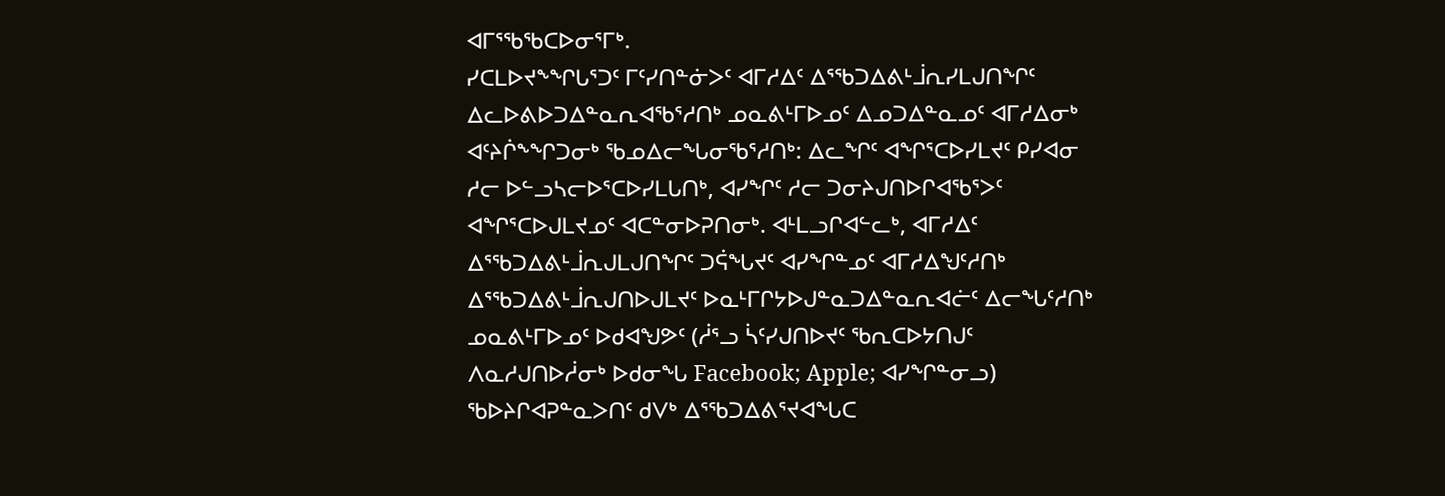ᐊᒥᕐᖃᖃᑕᐅᓂᕐᒥᒃ.
ᓯᑕᒪᐅᔪᖕᖏᒐᕐᑐᑦ ᒥᑦᓯᑎᓐᓃᐳᑦ ᐊᒥᓱᐃᑦ ᐃᕐᖃᑐᐃᕕᒻᒨᕆᓯᒪᒍᑎᖏᑦ ᐃᓚᐅᕕᐅᑐᐃᓐᓇᕆᐊᖃᕐᓱᑎᒃ ᓄᓇᕕᒻᒥᐅᓄᑦ ᐃᓄᑐᐃᓐᓇᓄᑦ ᐊᒥᓱᐃᓂᒃ ᐊᑦᔨᒌᖕᖏᑐᓂᒃ ᖃᓄᐃᓕᖓᓂᖃᕐᓱᑎᒃ: ᐃᓚᖏᑦ ᐊᖏᕐᑕᐅᓯᒪᔪᑦ ᑭᓯᐊᓂ ᓱᓕ ᐅᓪᓗᓴᓕᐅᕐᑕᐅᓯᒪᒐᑎᒃ, ᐊᓯᖏᑦ ᓱᓕ ᑐᓂᔨᒍᑎᐅᒋᐊᖃᕐᐳᑦ ᐊᖏᕐᑕᐅᒍᒪᔪᓄᑦ ᐊᑕᓐᓂᐅᕈᑎᓂᒃ. ᐊᒻᒪᓗᒋᐊᓪᓚᒃ, ᐊᒥᓱᐃᑦ ᐃᕐᖃᑐᐃᕕᒻᒨᕆᒍᒪᒍᑎᖏᑦ ᑐᕌᖓᔪᑦ ᐊᓯᖏᓐᓄᑦ ᐊᒥᓱᐃᖑᑦᓱᑎᒃ ᐃᕐᖃᑐᐃᕕᒻᒨᕆᒍᑎᐅᒍᒪᔪᑦ ᐅᓇᒻᒥᒋᔭᐅᒍᓐᓇᑐᐃᓐᓇᕆᐊᓖᑦ ᐃᓕᖓᑦᓱᑎᒃ ᓄᓇᕕᒻᒥᐅᓄᑦ ᐅᑯᐊᖑᕗᑦ (ᓲᕐᓗ ᓵᑦᓯᒍᑎᐅᔪᑦ ᖃᕆᑕᐅᔭᑎᒍᑦ ᐱᓇᓱᒍᑎᐅᓲᓂᒃ ᐅᑯᓂᖓ Facebook; Apple; ᐊᓯᖏᓐᓂᓗ) ᖃᐅᔨᒋᐊᕈᓐᓇᐳᑎᑦ ᑯᐯᒃ ᐃᕐᖃᑐᐃᕕᕐᔪᐊᖓᑕ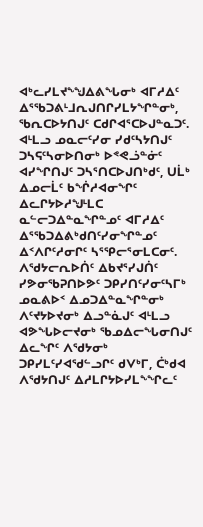ᐊᒃᓚᓯᒪᔪᖕᖑᐃᕕᖓᓂᒃ ᐊᒥᓱᐃᑦ ᐃᕐᖃᑐᕕᒻᒧᕆᒍᑎᒋᓯᒪᔭᖏᓐᓂᒃ, ᖃᕆᑕᐅᔭᑎᒍᑦ ᑕᑯᒋᐊᕐᑕᐅᒍᓐᓇᑐᑦ. ᐊᒻᒪᓗ ᓄᓇᓕᑦᓯᓂ ᓯᑯᑦᓴᔭᑎᒍᑦ ᑐᓴᕋᑦᓴᓂᐅᑎᓂᒃ ᐅᕝᕙᓘᓐᓃᑦ ᐊᓯᖏᑎᒍᑦ ᑐᓴᕐᑎᑕᐅᒍᑎᒃᑯᑦ, ᑌᒫᒃ ᐃᓄᓕᒫᑦ ᑲᖐᓱᐊᓂᖏᑦ ᐃᓚᒋᔭᐅᓱᖑᒻᒪᑕ ᓇᓪᓕᑐᐃᓐᓇᖏᓐᓄᑦ ᐊᒥᓱᐃᑦ ᐃᕐᖃᑐᐃᕕᒃᑯᑎᑦᓯᓂᖏᓐᓄᑦ ᐃᑉᐱᒋᑦᓱᓂᒋᑦ ᓴᕐᕿᓕᕐᓂᒪᑕᓂᑦ.
ᐱᖁᔭᓕᕆᐅᑏᑦ ᐃᑲᔪᕐᓯᒍᑏᑦ ᓯᕗᓂᖃᕈᑎᐅᕗᑦ ᑐᑭᓯᑎᑦᓯᓂᑦᓴᒥᒃ ᓄᓇᕕᐅᑉ ᐃᓄᑐᐃᓐᓇᖏᓐᓂᒃ ᐱᑦᔪᔭᐅᔪᓂᒃ ᐃᓗᓐᓈᒍᑦ ᐊᒻᒪᓗ ᐊᕗᖓᐅᓕᔪᓂᒃ ᖃᓄᐃᓕᖓᓂᑎᒍᑦ ᐃᓚᖏᑦ ᐱᖁᔭᓂᒃ ᑐᑭᓯᒪᑦᓯᐊᖁᓪᓗᒋᑦ ᑯᐯᒃᒥ, ᑖᒃᑯᐊ ᐱᖁᔭᑎᒍᑦ ᐃᓱᒪᒋᔭᐅᓯᒪᖕᖏᓚᑦ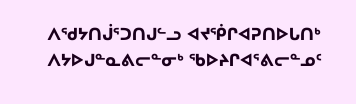ᐱᖁᔭᑎᒎᕐᑐᑎᒍᓪᓗ ᐊᔪᖀᒋᐊᕈᑎᐅᒐᑎᒃ ᐱᔭᐅᒍᓐᓇᕕᓕᓐᓂᒃ ᖃᐅᔨᒋᐊᕐᕕᓕᓐᓄᑦ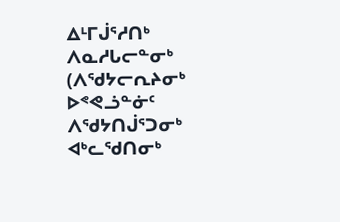ᐃᒻᒥᒎᕐᓱᑎᒃ ᐱᓇᓱᒐᓕᓐᓂᒃ (ᐱᖁᔭᓕᕆᔨᓂᒃ ᐅᕝᕙᓘᓐᓃᑦ ᐱᖁᔭᑎᒎᕐᑐᓂᒃ ᐊᒃᓚᖁᑎᓂᒃ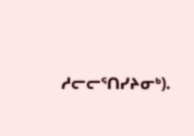ᓱᓕᓕᕐᑎᓯᔨᓂᒃ).